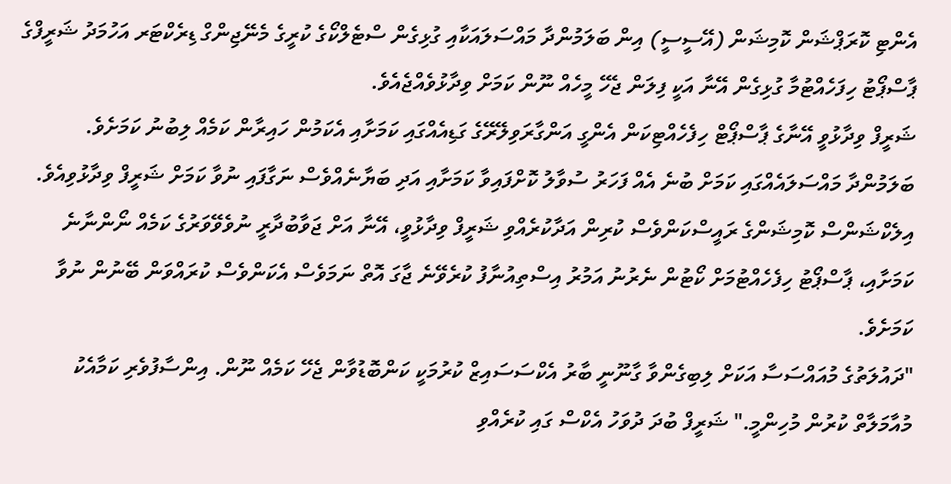އެންޓި ކޮރަޕްޝަން ކޮމިޝަން (އޭސީސީ) އިން ބަލަމުންދާ މައްސަލައަކާއި ގުޅިގެން ސްޓެލްކޯގެ ކުރީގެ މެނޭޖިންގް ޑިރެކްޓަރ އަހުމަދު ޝަރީފްގެ ޕާސްޕޯޓު ހިފަހެއްޓުމާ ގުޅިގެން އޭނާ އަކީ ފިލަން ޖެހޭ މީހެއް ނޫން ކަމަށް ވިދާޅުވެއްޖެއެވެ.
ޝަރީފް ވިދާޅުވީ އޭނާގެ ޕާސްޕޯޓް ހިފެހެއްޓިކަން އެންގީ އަންގާރަވިލޭރޭގެ ގަޑިއެއްގައި ކަމަށާއި އެކަމުން ހައިރާން ކަމެއް ލިބުނު ކަމަށެވެ.
ބަލަމުންދާ މައްސަލައެއްގައި ކަމަށް ބުނެ އެއް ފަހަރު ސުވާލު ކޮށްފައިވާ ކަމަށާއި އަދި ބަޔާނެއްވެސް ނަގާފައި ނުވާ ކަމަށް ޝަރީފް ވިދާޅުވިއެވެ.
އިލެކްޝަންސް ކޮމިޝަންގެ ރައީސްކަންވެސް ކުރިން އަދާކުރެއްވި ޝަރީފް ވިދާޅުވީ، އޭނާ އަށް ޖަވާބުދާރީ ނުވެވޭވަރުގެ ކަމެއް ނޯންނާނެ ކަމަށާއި، ޕާސްޕޯޓު ހިފެހެއްޓުމަށް ކޯޓުން ނެރުނު އަމުރު އިސްތިއުނާފު ކުރެވޭނެ ޖާގަ އޮތް ނަމަވެސް އެކަންވެސް ކުރައްވަން ބޭނުން ނުވާ ކަމަށެވެ.
"ދައުލަތުގެ މުއައްސަސާ އަކަށް ލިބިގެންވާ ގާނޫނީ ބާރު އެކްސަސައިޒް ކުރުމަކީ ކަންބޮޑުވާން ޖެހޭ ކަމެއް ނޫން. އިންސާފުވެރި ކަމާއެކު މުއާމަލާތް ކުރުން މުހިންމީ." ޝަރީފް ބުދަ ދުވަހު އެކްސް ގައި ކުރެއްވި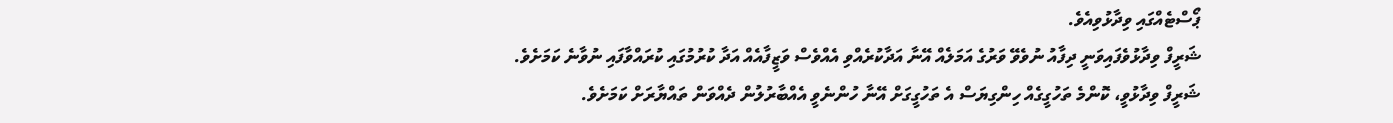ޕޯސްޓެއްގައި ވިދާޅުވިއެވެ.
ޝަރީފް ވިދާޅުވެފައިވަނީ ދިފާއު ނުވެވޭ ވަރުގެ އަމަލެއް އޭނާ އަދާކުރެއްވި އެއްވެސް ވަޒީފާއެއް އަދާ ކުރުމުގައި ކުރައްވާފައި ނުވާނެ ކަމަށެވެ.
ޝަރީފް ވިދާޅުވީ، ކޮންމެ ތަހުގީގެއް ހިންގިޔަސް އެ ތަހުގީގަށް އޭނާ ހުންނެވީ އެއްބާރުލުން ދެއްވަން ތައްޔާރަށް ކަމަށެވެ.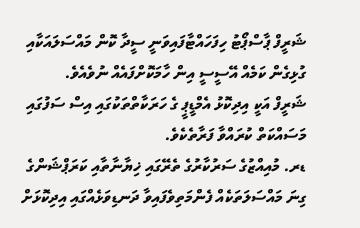ޝަރީފް ޕާސްޕޯޓު ހިފަހައްޓާފައިވަނީ ސީދާ ކޮން މައްސަލައަކާއި ގުޅިގެން ކަމެއް އޭސީސީ އިން ހާމަކޮށްފައެއް ނުވެއެވެ.
ޝަރީފް އަކީ އިދިކޮޅު އެމްޑީޕީ ގެ ހަރަކާތްތަކުގައި އިސް ސަފުގައި މަސައްކަތް ކުރައްވާ ފަރާތެކެވެ.
ޑރ. މުއިއްޒުގެ ސަރުކާރުގެ ތެރޭގައި ޚިޔާނާތާއި ކަރަޕްޝަންގެ ގިނަ މައްސަލަތަކެއް ފެންމަތިވެފައިވާ ދަނޑިވަޅެއްގައި އިދިކޮޅަށް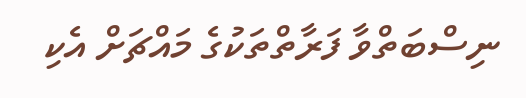ނިސްބަތްވާ ފަރާތްތަކުގެ މައްޗަށް އެކި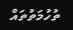ތުހުމަތުތައް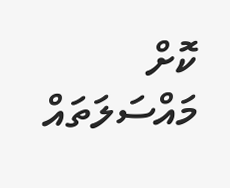ކޮށް މައްސަލަތައް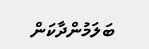ބަލަމުންދާކަން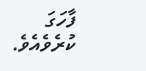ފާހަގަ ކުރެވެއެވެ.